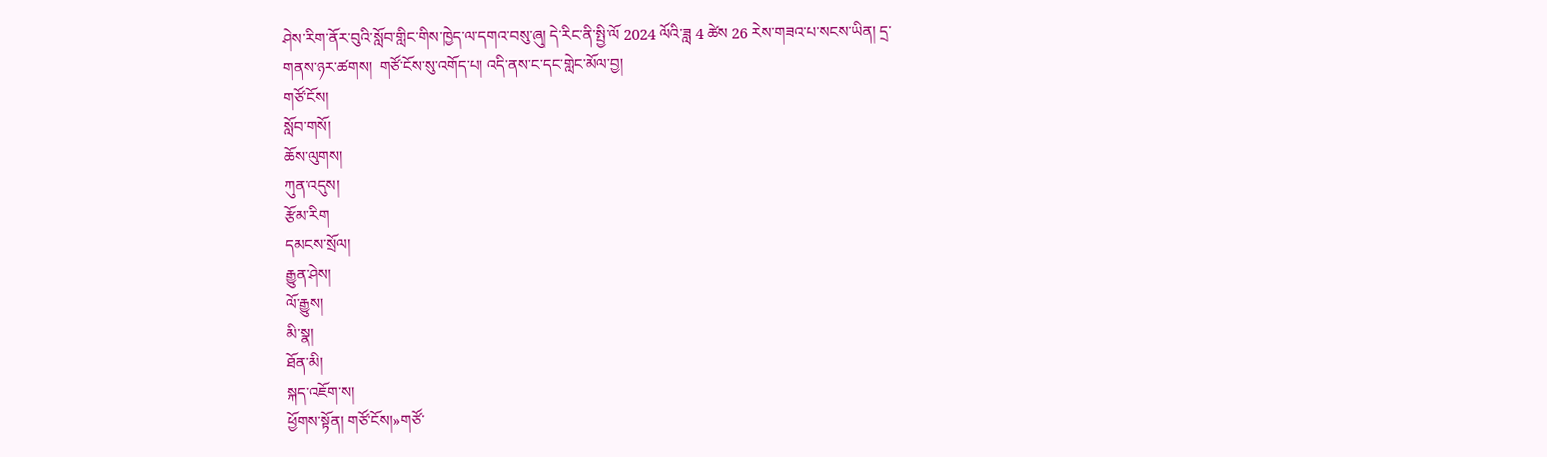ཤེས་རིག་ནོར་བུའི་སློབ་གླིང་གིས་ཁྱེད་ལ་དགའ་བསུ་ཞུ། དེ་རིང་ནི་སྤྱི་ལོ 2024 ལོའི་ཟླ 4 ཚེས 26 རེས་གཟའ་པ་སངས་ཡིན། དྲ་གནས་ཉར་ཚགས།  གཙོ་ངོས་སུ་འགོད་པ། འདི་ནས་ང་དང་གླེང་མོལ་བྱ།
གཙོ་ངོས།
སློབ་གསོ།
ཆོས་ལུགས།
ཀུན་འདུས།
རྩོམ་རིག
དམངས་སྲོལ།
རྒྱུན་ཤེས།
ལོ་རྒྱུས།
མི་སྣ།
ཐོན་མི།
སྐད་འཇོག་ས།
ཕྱོགས་སྟོན། གཙོ་ངོས།»གཙོ་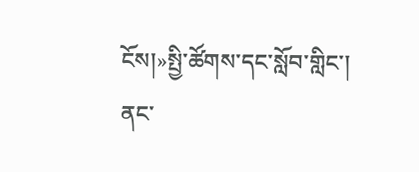ངོས།»སྤྱི་ཚོགས་དང་སློབ་གླིང་།
ནང་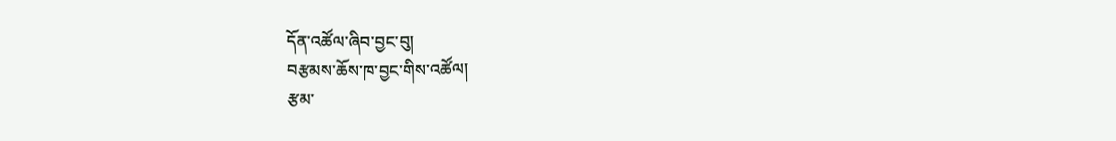དོན་འཚོལ་ཞིབ་བྱང་བུ།
བརྩམས་ཆོས་ཁ་བྱང་གིས་འཚོལ།
རྩམ་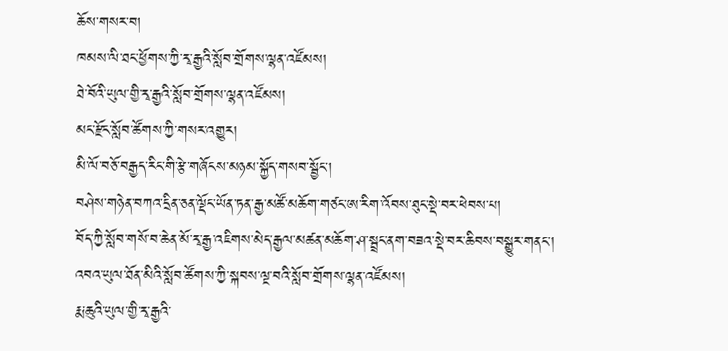ཆོས་གསར་བ།
ཁམས་ལི་ཐང་ཕྱོགས་ཀྱི་རྭ་རྒྱའི་སློབ་གྲོགས་ལྷན་འཛོམས།
ཐེ་བོའི་ཡུལ་གྱི་རྭ་རྒྱའི་སློབ་གྲོགས་ལྷན་འཛོམས།
མང་རྫོང་སློབ་ཚོགས་ཀྱི་གསར་འགྱུར།
མི་ལོ་བཅོ་བརྒྱད་རིང་གི་རྩེ་གཞོངས་མཉམ་སྐྱོད་གསབ་སྦྱོང་།
བཤེས་གཉེན་བཀའ་དྲིན་ཅན་ལྡོང་ཡོན་ཏན་རྒྱ་མཚོ་མཆོག་གཙང་ཨ་རིག་འོབས་ཐུང་སྡེ་བར་ཕེབས་པ།
བོད་ཀྱི་སློབ་གསོ་བ་ཆེན་མོ་རྭ་རྒྱ་འཇིགས་མེད་རྒྱལ་མཚན་མཆོག་ཤ་སྦྲང་ནག་བཟའ་སྡེ་བར་ཆིབས་བསྒྱུར་གནང་།
འབའ་ཡུལ་ཐོན་མིའི་སློབ་ཚོགས་ཀྱི་སྐབས་ལྔ་བའི་སློབ་གྲོགས་ལྷན་འཛོམས།
རྨ་ཆུའི་ཡུལ་གྱི་རྭ་རྒྱའི་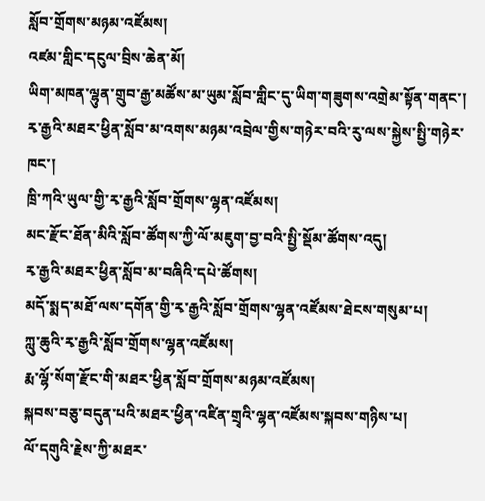སློབ་གྲོགས་མཉམ་འཛོམས།
འཛམ་གླིང་དངུལ་བྲིས་ཆེན་མོ།
ཡིག་མཁན་ལྷུན་གྲུབ་རྒྱ་མཚོས་མ་ཡུམ་སློབ་གླིང་དུ་ཡིག་གཟུགས་འགྲེམ་སྟོན་གནང་།
རྭ་རྒྱའི་མཐར་ཕྱིན་སློབ་མ་འགས་མཉམ་འབྲེལ་གྱིས་གཉེར་བའི་རུ་ལས་སྐྱེས་སྤྱི་གཉེར་ཁང་།
ཁྲི་ཀའི་ཡུལ་གྱི་རྭ་རྒྱའི་སློབ་གྲོགས་ལྷན་འཛོམས།
མང་རྫོང་ཐོན་མིའི་སློབ་ཚོགས་ཀྱི་ལོ་མཇུག་བྱ་བའི་སྤྱི་སྡོམ་ཚོགས་འདུ།
རྭ་རྒྱའི་མཐར་ཕྱིན་སློབ་མ་བཞིའི་དཔེ་ཚོགས།
མདོ་སྨད་མཐོ་ལས་དགོན་གྱི་རྭ་རྒྱའི་སློབ་གྲོགས་ལྷན་འཛོམས་ཐེངས་གསུམ་པ།
ཀླུ་ཆུའི་རྭ་རྒྱའི་སློབ་གྲོགས་ལྷན་འཛོམས།
རྨ་ལྷོ་སོག་རྫོང་གི་མཐར་ཕྱིན་སློབ་གྲོགས་མཉམ་འཛོམས།
སྐབས་བཅུ་བདུན་པའི་མཐར་ཕྱིན་འཛིན་གྲྭའི་ལྷན་འཛོམས་སྐབས་གཉིས་པ།
ལོ་དགུའི་རྗེས་ཀྱི་མཐར་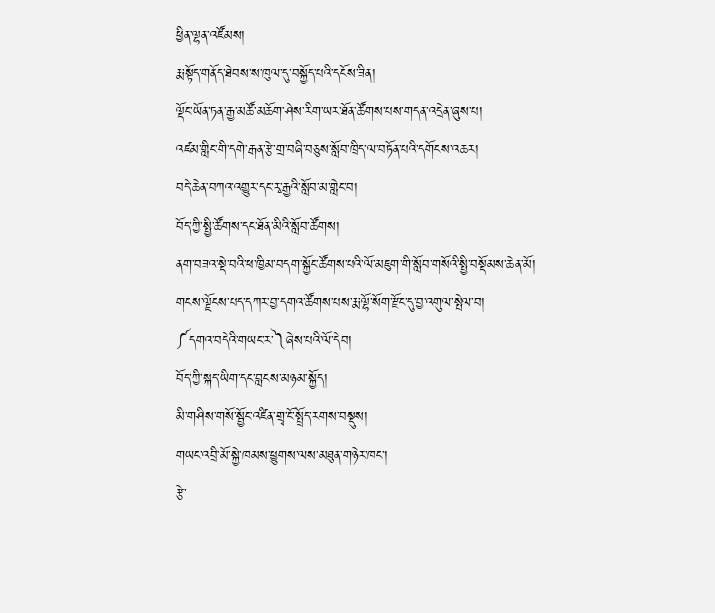ཕྱིན་ལྷན་འཛོམས།
རྨ་སྟོད་གནོད་ཐེབས་ས་ཁུལ་དུ་བསྐྱོད་པའི་དངོས་ཟིན།
ལྡོང་ཡོན་ཏན་རྒྱ་མཚོ་མཆོག་ཤེས་རིག་ཡར་ཐོན་ཚོགས་པས་གདན་འདྲེན་ཞུས་པ།
འཛམ་གླིང་གི་དགེ་རྒན་རྩེ་གྲ་བཞི་བཅུས་སློབ་ཁྲིད་ལ་བཏོན་པའི་དགོངས་འཆར།
བདེ་ཆེན་བཀའ་འགྱུར་དང་རྭ་རྒྱའི་སློབ་མ་གླེང་བ།
བོད་ཀྱི་སྤྱི་ཚོགས་དང་ཐོན་མིའི་སློབ་ཚོགས།
ནག་བཟའ་སྡེ་བའི་ཕ་ཁྱིམ་བདག་སྐྱོང་ཚོགས་པའི་ལོ་མཇུག་གི་སློབ་གསོའི་སྤྱི་བསྡོམས་ཆེན་མོ།
གངས་ལྗོངས་པད་དཀར་བྱ་དགའ་ཚོགས་པས་རྨ་ལྷོ་སོག་རྫོང་དུ་བྱ་འགུལ་སྤེལ་བ།
༼དགའ་བདེའི་གཡང་ར་༽ཞེས་པའི་ལོ་དེབ།
བོད་ཀྱི་སྐད་ཡིག་དང་བླངས་མཉམ་སྐྱོད།
མི་གཤིས་གསོ་སྦྱོང་འཛིན་གྲྭ་ངོ་སྤྲོད་རགས་བསྡུས།
གཡང་འབྲི་མོ་སྐྱེ་ཁམས་ཕྱུགས་ལས་མཐུན་གཉེར་ཁང་།
རྩེ་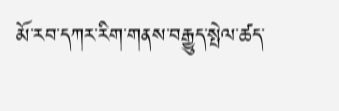མོ་རབ་དཀར་རིག་གནས་བརྒྱུད་སྤེལ་ཚད་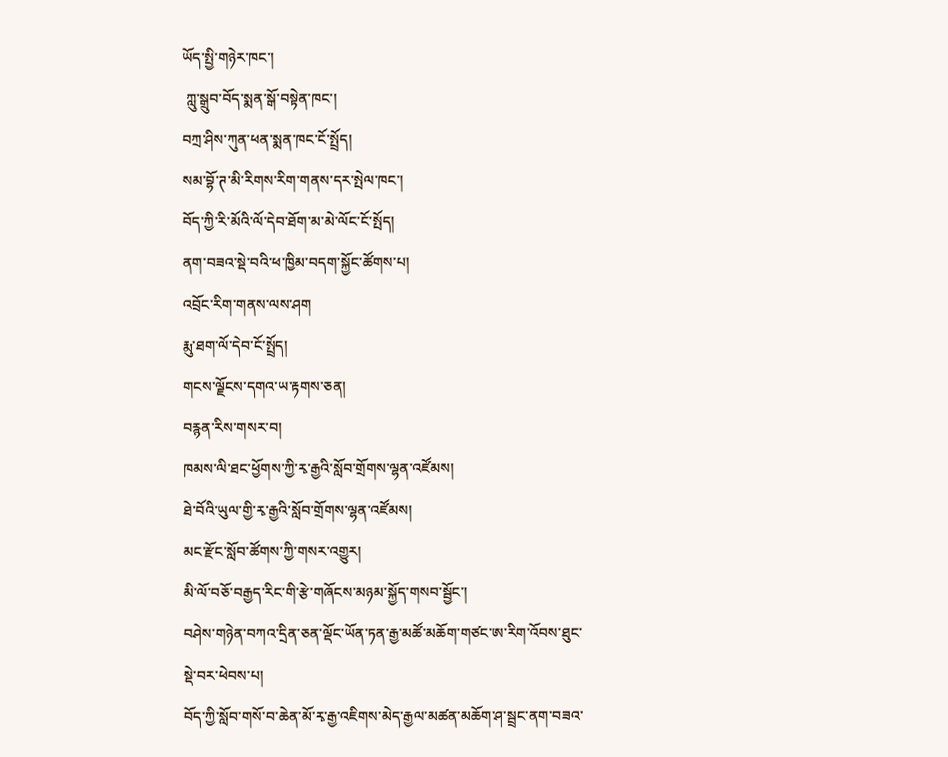ཡོད་སྤྱི་གཉེར་ཁང་།
 ཀླུ་སྒྲུབ་བོད་སྨན་སྒོ་བསྟེན་ཁང་།
བཀྲ་ཤིས་ཀུན་ཕན་སྨན་ཁང་ངོ་སྤྲོད།
སམ་བྷོ་ཊ་མི་རིགས་རིག་གནས་དར་སྤེལ་ཁང་།
བོད་ཀྱི་རི་མོའི་ལོ་དེབ་ཐོག་མ་མེ་ལོང་ངོ་སྤོད།
ནག་བཟའ་སྡེ་བའི་ཕ་ཁྱིམ་བདག་སྐྱོང་ཚོགས་པ།
འབྲོང་རིག་གནས་ལས་ཤག
རྨུ་ཐག་ལོ་དེབ་ངོ་སྤྲོད།
གངས་ལྗོངས་དགའ་ཡ་རྟགས་ཅན།
བརྙན་རིས་གསར་བ།
ཁམས་ལི་ཐང་ཕྱོགས་ཀྱི་རྭ་རྒྱའི་སློབ་གྲོགས་ལྷན་འཛོམས།
ཐེ་བོའི་ཡུལ་གྱི་རྭ་རྒྱའི་སློབ་གྲོགས་ལྷན་འཛོམས།
མང་རྫོང་སློབ་ཚོགས་ཀྱི་གསར་འགྱུར།
མི་ལོ་བཅོ་བརྒྱད་རིང་གི་རྩེ་གཞོངས་མཉམ་སྐྱོད་གསབ་སྦྱོང་།
བཤེས་གཉེན་བཀའ་དྲིན་ཅན་ལྡོང་ཡོན་ཏན་རྒྱ་མཚོ་མཆོག་གཙང་ཨ་རིག་འོབས་ཐུང་སྡེ་བར་ཕེབས་པ།
བོད་ཀྱི་སློབ་གསོ་བ་ཆེན་མོ་རྭ་རྒྱ་འཇིགས་མེད་རྒྱལ་མཚན་མཆོག་ཤ་སྦྲང་ནག་བཟའ་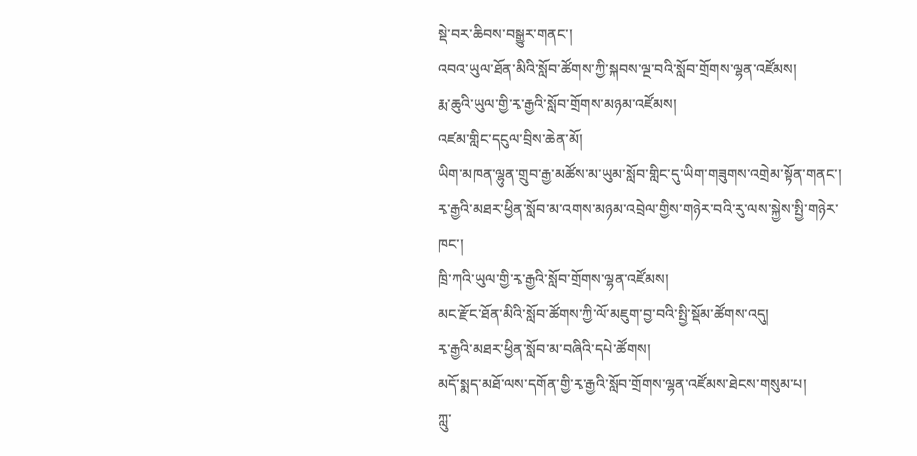སྡེ་བར་ཆིབས་བསྒྱུར་གནང་།
འབའ་ཡུལ་ཐོན་མིའི་སློབ་ཚོགས་ཀྱི་སྐབས་ལྔ་བའི་སློབ་གྲོགས་ལྷན་འཛོམས།
རྨ་ཆུའི་ཡུལ་གྱི་རྭ་རྒྱའི་སློབ་གྲོགས་མཉམ་འཛོམས།
འཛམ་གླིང་དངུལ་བྲིས་ཆེན་མོ།
ཡིག་མཁན་ལྷུན་གྲུབ་རྒྱ་མཚོས་མ་ཡུམ་སློབ་གླིང་དུ་ཡིག་གཟུགས་འགྲེམ་སྟོན་གནང་།
རྭ་རྒྱའི་མཐར་ཕྱིན་སློབ་མ་འགས་མཉམ་འབྲེལ་གྱིས་གཉེར་བའི་རུ་ལས་སྐྱེས་སྤྱི་གཉེར་ཁང་།
ཁྲི་ཀའི་ཡུལ་གྱི་རྭ་རྒྱའི་སློབ་གྲོགས་ལྷན་འཛོམས།
མང་རྫོང་ཐོན་མིའི་སློབ་ཚོགས་ཀྱི་ལོ་མཇུག་བྱ་བའི་སྤྱི་སྡོམ་ཚོགས་འདུ།
རྭ་རྒྱའི་མཐར་ཕྱིན་སློབ་མ་བཞིའི་དཔེ་ཚོགས།
མདོ་སྨད་མཐོ་ལས་དགོན་གྱི་རྭ་རྒྱའི་སློབ་གྲོགས་ལྷན་འཛོམས་ཐེངས་གསུམ་པ།
ཀླུ་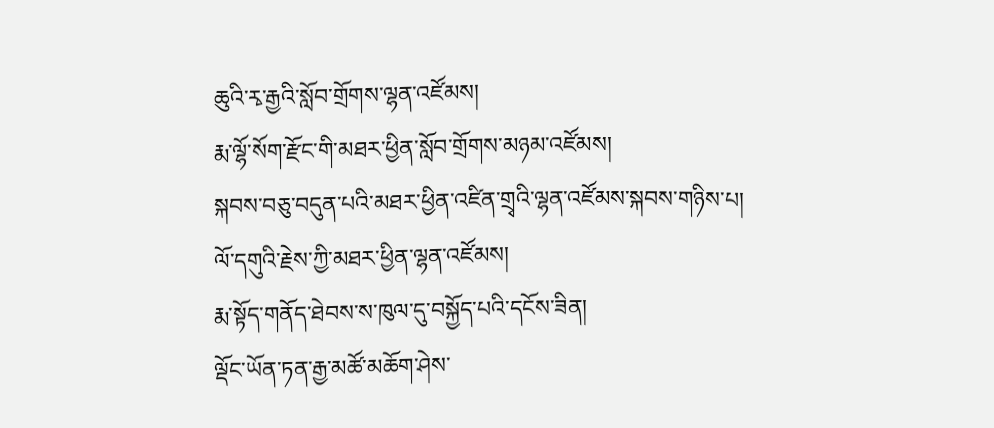ཆུའི་རྭ་རྒྱའི་སློབ་གྲོགས་ལྷན་འཛོམས།
རྨ་ལྷོ་སོག་རྫོང་གི་མཐར་ཕྱིན་སློབ་གྲོགས་མཉམ་འཛོམས།
སྐབས་བཅུ་བདུན་པའི་མཐར་ཕྱིན་འཛིན་གྲྭའི་ལྷན་འཛོམས་སྐབས་གཉིས་པ།
ལོ་དགུའི་རྗེས་ཀྱི་མཐར་ཕྱིན་ལྷན་འཛོམས།
རྨ་སྟོད་གནོད་ཐེབས་ས་ཁུལ་དུ་བསྐྱོད་པའི་དངོས་ཟིན།
ལྡོང་ཡོན་ཏན་རྒྱ་མཚོ་མཆོག་ཤེས་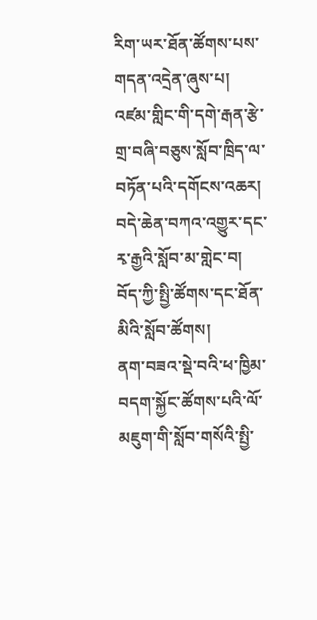རིག་ཡར་ཐོན་ཚོགས་པས་གདན་འདྲེན་ཞུས་པ།
འཛམ་གླིང་གི་དགེ་རྒན་རྩེ་གྲ་བཞི་བཅུས་སློབ་ཁྲིད་ལ་བཏོན་པའི་དགོངས་འཆར།
བདེ་ཆེན་བཀའ་འགྱུར་དང་རྭ་རྒྱའི་སློབ་མ་གླེང་བ།
བོད་ཀྱི་སྤྱི་ཚོགས་དང་ཐོན་མིའི་སློབ་ཚོགས།
ནག་བཟའ་སྡེ་བའི་ཕ་ཁྱིམ་བདག་སྐྱོང་ཚོགས་པའི་ལོ་མཇུག་གི་སློབ་གསོའི་སྤྱི་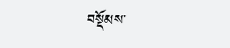བསྡོམས་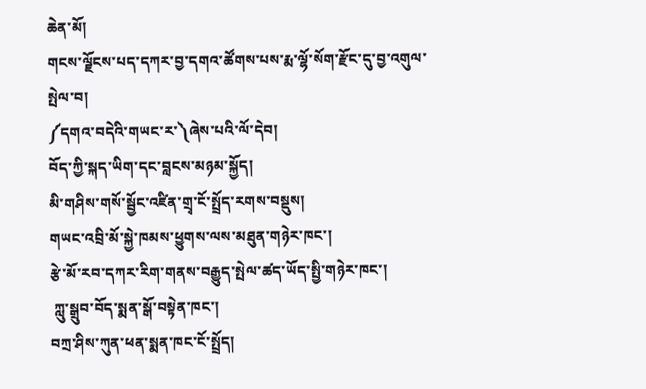ཆེན་མོ།
གངས་ལྗོངས་པད་དཀར་བྱ་དགའ་ཚོགས་པས་རྨ་ལྷོ་སོག་རྫོང་དུ་བྱ་འགུལ་སྤེལ་བ།
༼དགའ་བདེའི་གཡང་ར་༽ཞེས་པའི་ལོ་དེབ།
བོད་ཀྱི་སྐད་ཡིག་དང་བླངས་མཉམ་སྐྱོད།
མི་གཤིས་གསོ་སྦྱོང་འཛིན་གྲྭ་ངོ་སྤྲོད་རགས་བསྡུས།
གཡང་འབྲི་མོ་སྐྱེ་ཁམས་ཕྱུགས་ལས་མཐུན་གཉེར་ཁང་།
རྩེ་མོ་རབ་དཀར་རིག་གནས་བརྒྱུད་སྤེལ་ཚད་ཡོད་སྤྱི་གཉེར་ཁང་།
 ཀླུ་སྒྲུབ་བོད་སྨན་སྒོ་བསྟེན་ཁང་།
བཀྲ་ཤིས་ཀུན་ཕན་སྨན་ཁང་ངོ་སྤྲོད།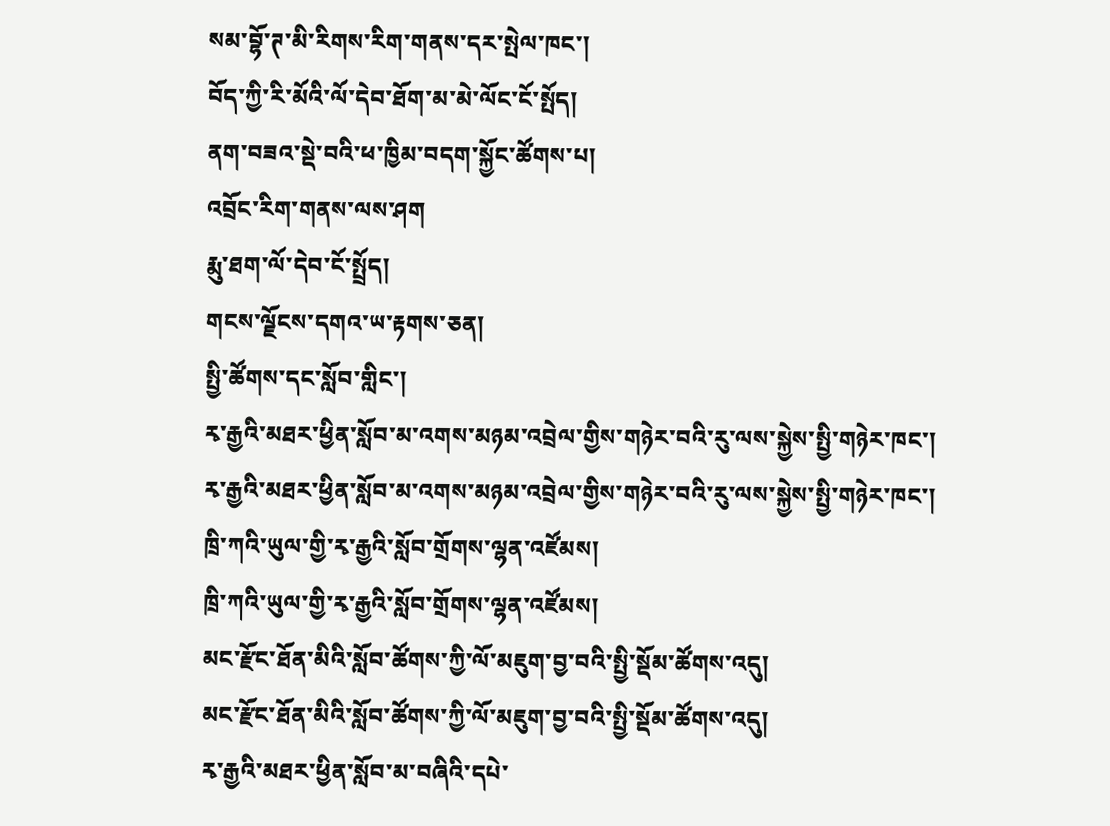སམ་བྷོ་ཊ་མི་རིགས་རིག་གནས་དར་སྤེལ་ཁང་།
བོད་ཀྱི་རི་མོའི་ལོ་དེབ་ཐོག་མ་མེ་ལོང་ངོ་སྤོད།
ནག་བཟའ་སྡེ་བའི་ཕ་ཁྱིམ་བདག་སྐྱོང་ཚོགས་པ།
འབྲོང་རིག་གནས་ལས་ཤག
རྨུ་ཐག་ལོ་དེབ་ངོ་སྤྲོད།
གངས་ལྗོངས་དགའ་ཡ་རྟགས་ཅན།
སྤྱི་ཚོགས་དང་སློབ་གླིང་།
རྭ་རྒྱའི་མཐར་ཕྱིན་སློབ་མ་འགས་མཉམ་འབྲེལ་གྱིས་གཉེར་བའི་རུ་ལས་སྐྱེས་སྤྱི་གཉེར་ཁང་།
རྭ་རྒྱའི་མཐར་ཕྱིན་སློབ་མ་འགས་མཉམ་འབྲེལ་གྱིས་གཉེར་བའི་རུ་ལས་སྐྱེས་སྤྱི་གཉེར་ཁང་།
ཁྲི་ཀའི་ཡུལ་གྱི་རྭ་རྒྱའི་སློབ་གྲོགས་ལྷན་འཛོམས།
ཁྲི་ཀའི་ཡུལ་གྱི་རྭ་རྒྱའི་སློབ་གྲོགས་ལྷན་འཛོམས།
མང་རྫོང་ཐོན་མིའི་སློབ་ཚོགས་ཀྱི་ལོ་མཇུག་བྱ་བའི་སྤྱི་སྡོམ་ཚོགས་འདུ།
མང་རྫོང་ཐོན་མིའི་སློབ་ཚོགས་ཀྱི་ལོ་མཇུག་བྱ་བའི་སྤྱི་སྡོམ་ཚོགས་འདུ།
རྭ་རྒྱའི་མཐར་ཕྱིན་སློབ་མ་བཞིའི་དཔེ་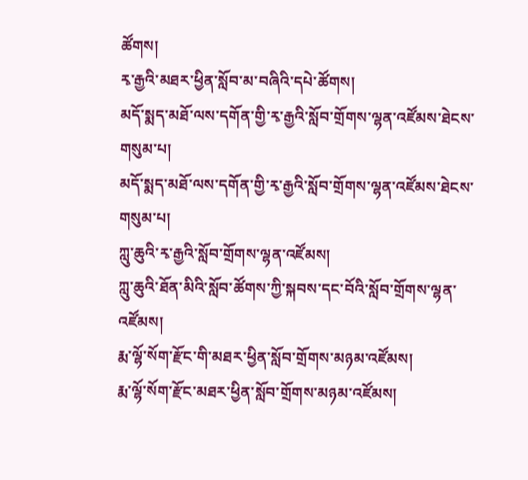ཚོགས།
རྭ་རྒྱའི་མཐར་ཕྱིན་སློབ་མ་བཞིའི་དཔེ་ཚོགས།
མདོ་སྨད་མཐོ་ལས་དགོན་གྱི་རྭ་རྒྱའི་སློབ་གྲོགས་ལྷན་འཛོམས་ཐེངས་གསུམ་པ།
མདོ་སྨད་མཐོ་ལས་དགོན་གྱི་རྭ་རྒྱའི་སློབ་གྲོགས་ལྷན་འཛོམས་ཐེངས་གསུམ་པ།
ཀླུ་ཆུའི་རྭ་རྒྱའི་སློབ་གྲོགས་ལྷན་འཛོམས།
ཀླུ་ཆུའི་ཐོན་མིའི་སློབ་ཚོགས་ཀྱི་སྐབས་དང་བོའི་སློབ་གྲོགས་ལྷན་འཛོམས།
རྨ་ལྷོ་སོག་རྫོང་གི་མཐར་ཕྱིན་སློབ་གྲོགས་མཉམ་འཛོམས།
རྨ་ལྷོ་སོག་རྫོང་མཐར་ཕྱིན་སློབ་གྲོགས་མཉམ་འཛོམས།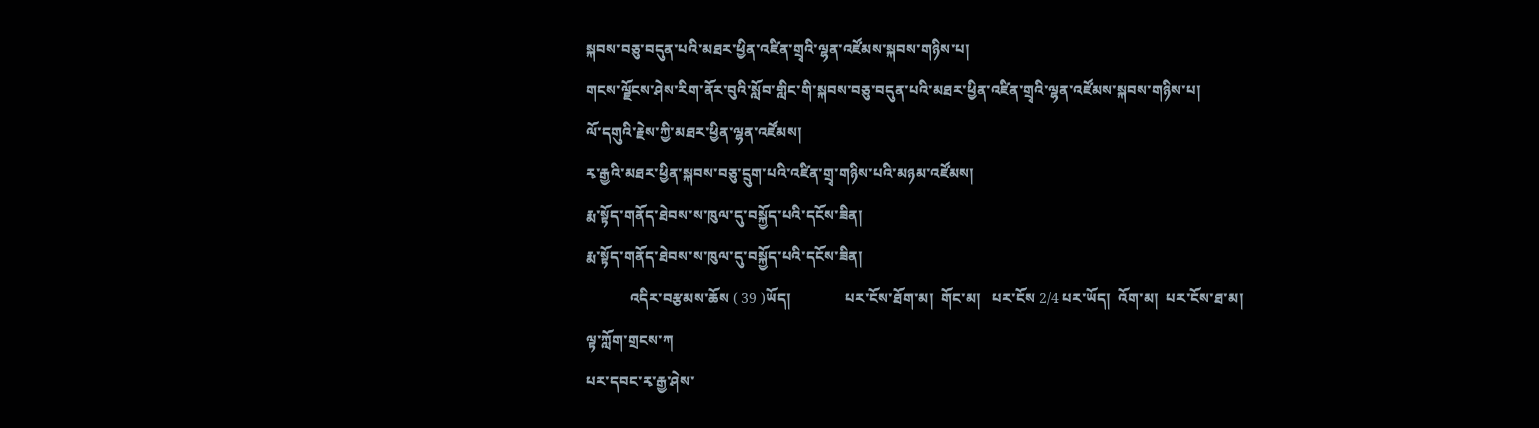སྐབས་བཅུ་བདུན་པའི་མཐར་ཕྱིན་འཛིན་གྲྭའི་ལྷན་འཛོམས་སྐབས་གཉིས་པ།
གངས་ལྗོངས་ཤེས་རིག་ནོར་བུའི་སློབ་གླིང་གི་སྐབས་བཅུ་བདུན་པའི་མཐར་ཕྱིན་འཛིན་གྲྭའི་ལྷན་འཛོམས་སྐབས་གཉིས་པ།
ལོ་དགུའི་རྗེས་ཀྱི་མཐར་ཕྱིན་ལྷན་འཛོམས།
རྭ་རྒྱའི་མཐར་ཕྱིན་སྐབས་བཅུ་དྲུག་པའི་འཛིན་གྲྭ་གཉིས་པའི་མཉམ་འཛོམས།
རྨ་སྟོད་གནོད་ཐེབས་ས་ཁུལ་དུ་བསྐྱོད་པའི་དངོས་ཟིན།
རྨ་སྟོད་གནོད་ཐེབས་ས་ཁུལ་དུ་བསྐྱོད་པའི་དངོས་ཟིན།
            འདིར་བརྩམས་ཆོས ( 39 )ཡོད།               པར་ངོས་ཐོག་མ།  གོང་མ།   པར་ངོས 2/4 པར་ཡོད།  འོག་མ།  པར་ངོས་ཐ་མ།
ལྟ་ཀློག་གྲངས་ཀ
པར་དབང་རྭ་རྒྱ་ཤེས་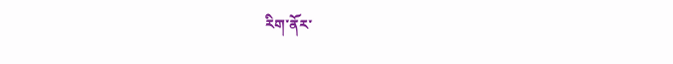རིག་ནོར་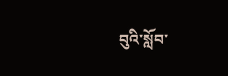བུའི་སློབ་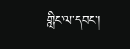གླིང་ལ་དབང་།